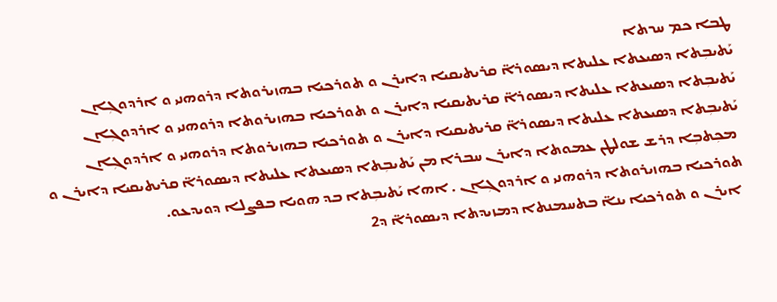ܛܒܐ ܟܡ ܚܖܬܐ
ܝܰܬܝܒܼܬܐ ܕܣܝܥܬܐ ܥܠܝܬܐ ܕܝܣܘܪܐ̈ ܩܪܝܬܝܩܝܐ ܕܐܝܪܢ ܘ ܬܘܪܟܝܐ ܒܗܙܝܪܘܬܐ ܕܪܘܗܢܝ ܘ ܐܪܕܘܓܼܐܢ
ܝܰܬܝܒܼܬܐ ܕܣܝܥܬܐ ܥܠܝܬܐ ܕܝܣܘܪܐ̈ ܩܪܝܬܝܩܝܐ ܕܐܝܪܢ ܘ ܬܘܪܟܝܐ ܒܗܙܝܪܘܬܐ ܕܪܘܗܢܝ ܘ ܐܪܕܘܓܼܐܢ
ܝܰܬܝܒܼܬܐ ܕܣܝܥܬܐ ܥܠܝܬܐ ܕܝܣܘܪܐ̈ ܩܪܝܬܝܩܝܐ ܕܐܝܪܢ ܘ ܬܘܪܟܝܐ ܒܗܙܝܪܘܬܐ ܕܪܘܗܢܝ ܘ ܐܪܕܘܓܼܐܢ
 ܡܟܼܬܒܼܐ ܕܪܫ ܫܘܠܛܢ ܥܡܘܬܐ ܕܐܝܪܢ ܚܒܪܐ ܡܢ ܝܰܬܝܒܼܬܐ ܕܣܝܥܬܐ ܥܠܝܬܐ ܕܝܣܘܪܐ̈ ܩܪܝܬܝܩܝܐ ܕܐܝܪܢ ܘ ܬܘܪܟܝܐ ܒܗܙܝܪܘܬܐ ܕܪܘܗܢܝ ܘ ܐܪܕܘܓܼܐܢ . ܐܗܐ ܝܰܬܝܒܼܬܐ ܒܕ ܗܘܝܐ ܒܦܨܠܐ ܕܘܝܕܥܘ.
 ܐܝܪܢ ܘ ܬܘܪܟܝܐ ܝܢܐ̈ ܒܬܚܡܢܬܐ ܕܡܙܝܕܬܐ ܕܝܣܘܪܐ̈ ܕ2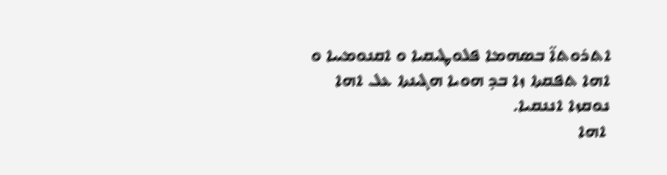ܐܬܪܘܬܐ̈ ܒܣܗܡܐ ܦܠܘܛܝܩܝܐ ܘ ܐܩܢܘܡܝܝܐ ܘ ܐܗܐ ܬܦܩܬܐ ܙܐ ܒܕ ܗܘܝܐ ܗܓܝܢܬܐ ܥܠ ܐܗܐ ܢܘܩܙܐ ܐܢܢܩܝܐ.
 ܐܗܐ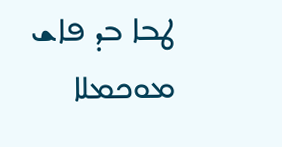ܛܒܐ ܒܕ ܦܐܫ ܡܘܟܡܠܐ